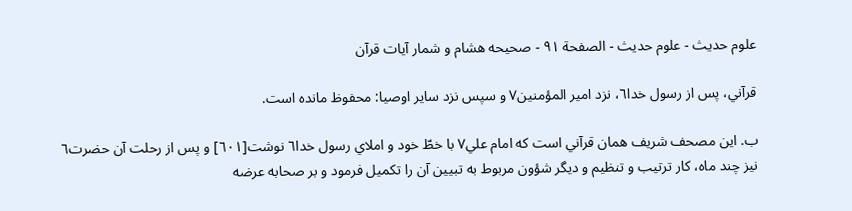علوم حدیث - علوم حدیث - الصفحة ٩١ - صحيحه هشام و شمار آيات قرآن

قرآني، پس از رسول خدا٦، نزد امير المؤمنين٧ و سپس نزد ساير اوصيا: محفوظ مانده است.

ب. اين مصحف شريف همان قرآني است كه امام علي٧ با خطّ خود و املاي رسول خدا٦ نوشت[٦٠١] و پس از رحلت آن حضرت٦ نيز چند ماه، كار ترتيب و تنظيم و ديگر شؤون مربوط به تبيين آن را تكميل فرمود و بر صحابه عرضه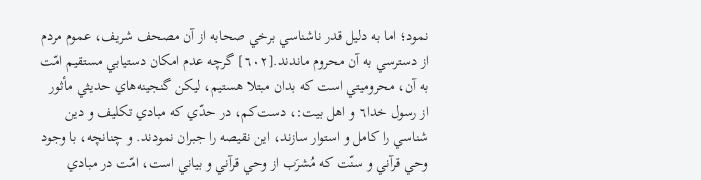نمود؛ اما به دليل قدر ناشناسي برخي صحابه از آن مصحف شريف، عموم مردم از دسترسي به آن محروم ماندند.[٦٠٢] گرچه عدم امكان دستيابي مستقيم امّت به آن، محروميتي است كه بدان مبتلا هستيم، ليكن گنجينه‌هاي حديثي مأثور از رسول خدا٦ و اهل بيت:، دست‌كم، در حدّي كه مبادي تكليف و دين شناسي را كامل و استوار سازند، اين نقيصه را جبران نمودند. و چنانچه، با وجود وحي قرآني و سنّت كه مُشرَب از وحي قرآني و بياني است، امّت در مبادي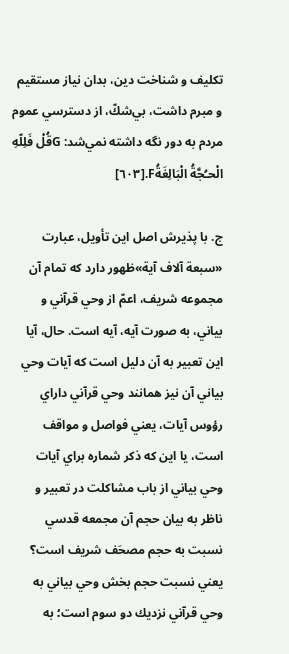تكليف و شناخت دين، بدان نياز مستقيم و مبرم داشت، بي‌شكّ، از دسترسي عموم مردم به دور نگه داشته نمي‌شد: Gقُلْ فَلِلّهِ الْحـُجَّةُ الْبَالِغَةُF.[٦٠٣]

ج. با پذيرش اصل اين تأويل، عبارت «سبعة آلاف آية»ظهور دارد كه تمام آن مجموعه شريف، اعمّ از وحي قرآني و بياني، به صورت آيه، آيه است. حال، آيا اين تعبير به آن دليل است كه آيات وحي بياني آن نيز همانند وحي قرآني داراي رؤوس آيات، يعني فواصل و مواقف است، يا اين كه ذكر شماره براي آيات وحي بياني از باب مشاكلت در تعبير و ناظر به بيان حجم آن مجمعه قدسي نسبت به حجم مصحَف شريف است؟ يعني نسبت حجم بخش وحي بياني به وحي قرآني نزديك دو سوم است؛ به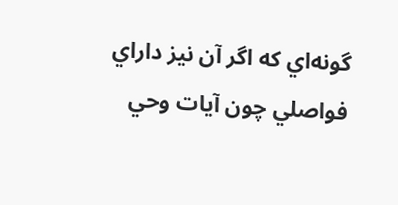گونه‌اي كه اگر آن نيز داراي فواصلي چون آيات وحي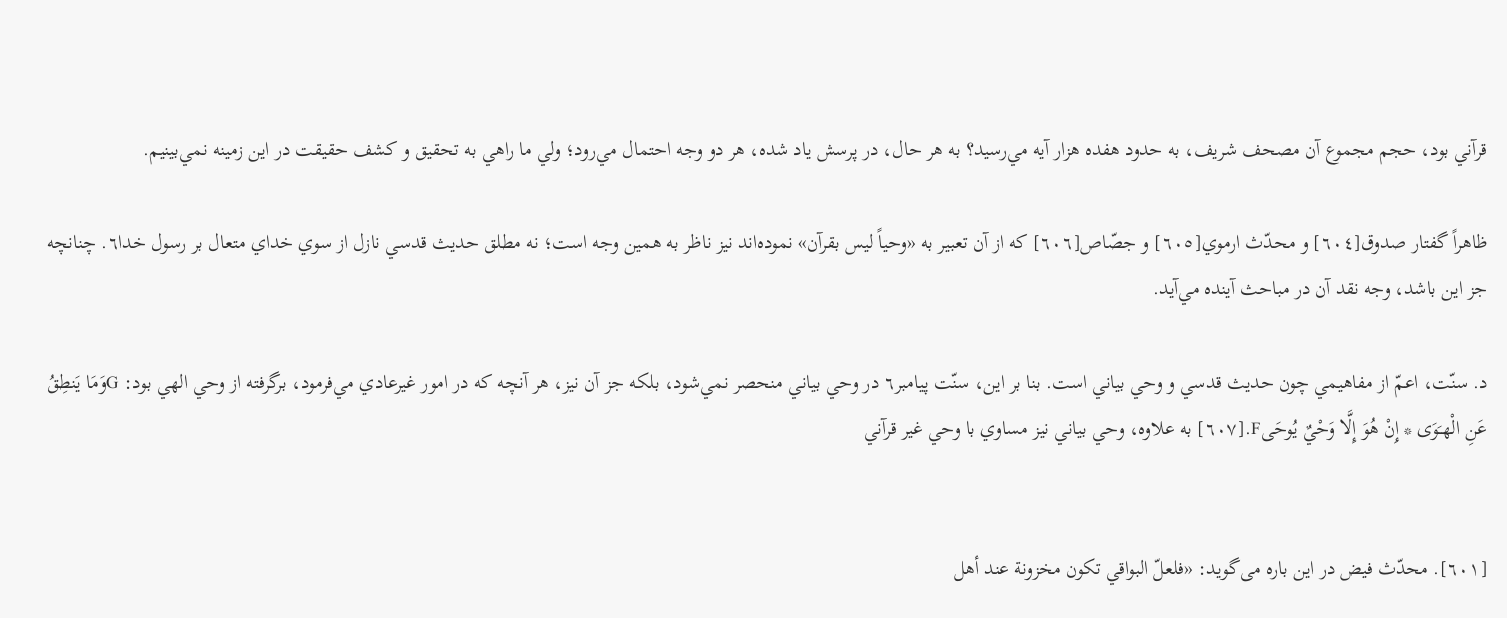قرآني بود، حجم مجموع آن مصحف شريف، به حدود هفده هزار آيه مي‌رسيد؟ به هر حال، در پرسش ياد شده، هر دو وجه احتمال مي‌رود؛ ولي ما راهي به تحقيق و كشف حقيقت در اين زمينه نمي‌بينيم.

ظاهراً گفتار صدوق[٦٠٤] و محدّث ارموي[٦٠٥] و جصّاص[٦٠٦] كه از آن تعبير به «وحياً ليس بقرآن» نموده‌اند نيز ناظر به همين وجه است؛ نه مطلق حديث قدسي نازل از سوي خداي متعال بر رسول خدا٦. چنانچه جز اين باشد، وجه نقد آن در مباحث آينده مي‌آيد.

د. سنّت، اعمّ از مفاهيمي چون حديث قدسي و وحي بياني است. بنا بر اين، سنّت پيامبر٦ در وحي بياني منحصر نمي‌شود، بلكه جز آن نيز، هر آنچه كه در امور غيرعادي مي‌فرمود، برگرفته از وحي الهي بود: Gوَمَا يَنطِقُ عَنِ الْهـَوَى * إِنْ هُوَ إِلَّا وَحْيٌ يُوحَىF.[٦٠٧] به علاوه، وحي بياني نيز مساوي با وحي غير قرآني


[٦٠١]. محدّث فيض در اين باره مى‌گويد: «فلعلّ البواقي تكون مخزونة عند أهل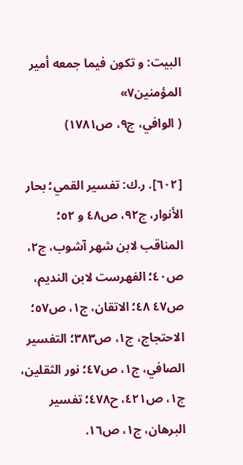البيت: و تكون فيما جمعه أمير المؤمنين٧»
( الوافي، ج٩، ص١٧٨١)

[٦٠٢]. ر.ك: تفسير القمي؛ بحار الأنوار، ج٩٢، ص٤٨ و ٥٢؛ المناقب لابن شهر آشوب، ج٢، ص٤٠؛ الفهرست لابن النديم، ص٤٧ ٤٨؛ الاتقان، ج١، ص٥٧؛ الاحتجاج، ج١، ص٣٨٣؛ التفسير الصافي، ج١، ص٤٧؛ نور الثقلين، ج١، ص٤٢١، ح٤٧٨؛ تفسير البرهان، ج١، ص١٦.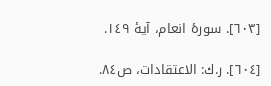[٦٠٣]. سورۀ انعام، آيۀ ١٤٩.

[٦٠٤]. ر.ك: الاعتقادات، ص٨٤.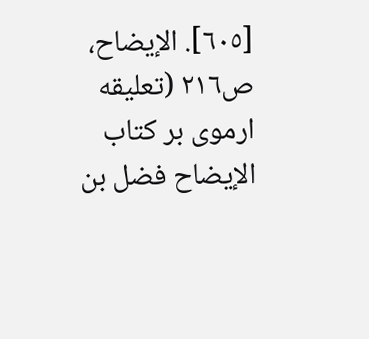[٦٠٥]. الإيضاح، ص٢١٦ (تعليقه ارموى بر كتاب الإيضاح فضل بن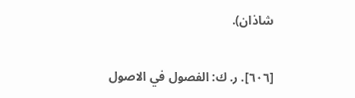شاذان).

[٦٠٦]. ر. ك: الفصول في الاصول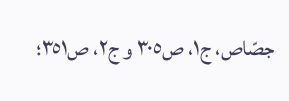جصّاص، ج١، ص٣٠٥ و ج٢، ص٣٥١؛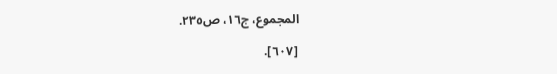المجموع، ج١٦، ص٢٣٥.

[٦٠٧].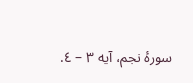سورۀ نجم، آيه ٣ – ٤.